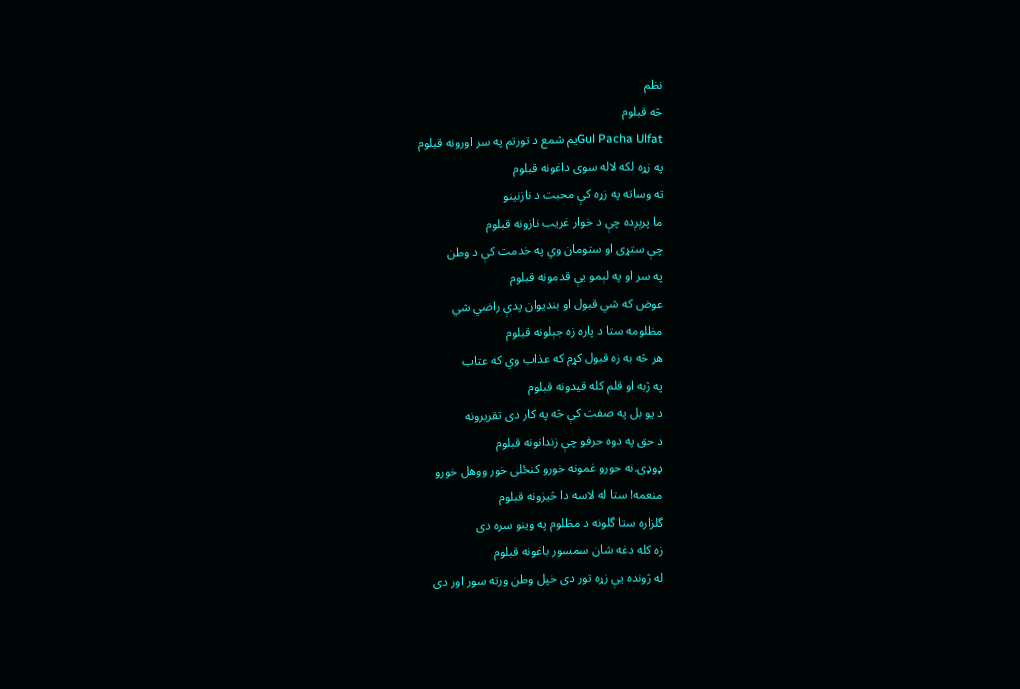نظم
څه قبلوم
Gul Pacha Ulfatيم شمع د تورتم په سر اورونه قبلوم
په زړه لکه لاله سوی داغونه قبلوم
ته وساته په زړه کې محبت د نازنينو
ما پرېږده چې د خوار غريب نازونه قبلوم
چې ستړی او ستومان وي په خدمت کې د وطن
په سر او په لېمو يې قدمونه قبلوم
عوض که شي قبول او بنديوان پدې راضي شي
مظلومه ستا د پاره زه جېلونه قبلوم
هر څه به زه قبول کړم که عذاب وي که عتاب
په ژبه او قلم کله قيدونه قبلوم
د يو بل په صفت کې څه په کار دی تقريرونه
د حق په دوه حرفو چې زندانونه قبلوم
ډوډۍ نه حورو غمونه خورو کنځلی خور ووهل خورو
منعمه! ستا له لاسه دا څيزونه قبلوم
گلزاره ستا گلونه د مظلوم په وينو سره دی
زه کله دغه شان سمسور باغونه قبلوم
له ژونده يې زړه تور دی خپل وطن ورته سور اور دی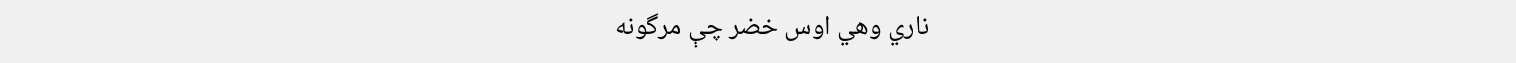ناري وهي اوس خضر چې مرگونه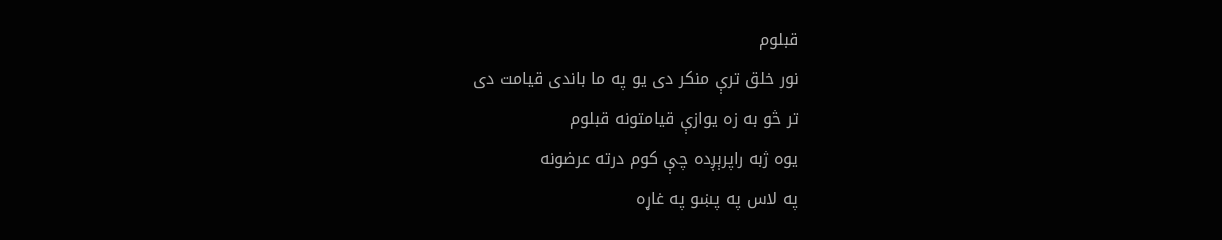قبلوم
نور خلق ترې منکر دی يو په ما باندی قيامت دی
تر څو به زه يوازې قيامتونه قبلوم
يوه ژبه راپرېږده چې کوم درته عرضونه
په لاس په پښو په غاړه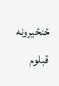ځنځيرونه قبلوم